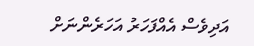އަދިވެސް އެއްފަހަރު އަހަރެންނަށް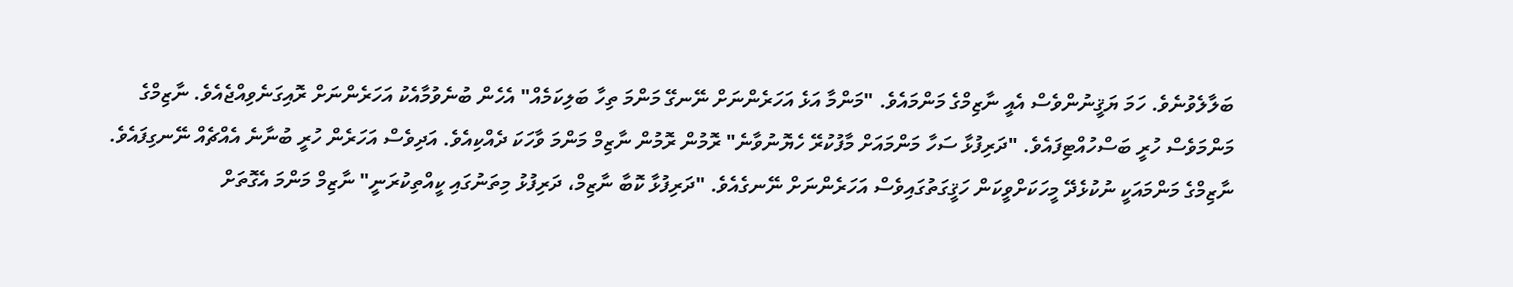ބަލާލެވުނެވެ. ހަމަ ޔަޤީނުންވެސް އެއީ ނާޒިމްގެ މަންމައެވެ. "މަންމާ އަޅެ އަހަރެންނަށް ނޭނގޭ މަންމަ ތިހާ ބަލިކަމެއް" އެހެން ބުނެވުމާއެކު އަހަރެންނަށް ރޮއިގަނެވިއްޖެއެވެ. ނާޒިމްގެ މަންމަވެސް ހުރީ ބަސްހުއްޓިފައެވެ. "ދަރިފުޅާ ސަހާ މަންމައަށް މާފުކުރޭ ހެޔޮނުވާނެ" ރޮމުން ރޮމުން ނާޒިމް މަންމަ ވާހަކަ ދެއްކިއެވެ. އަދިވެސް އަހަރެން ހުރީ ބުނާނެ އެއްޗެއް ނޭނގިފައެވެ. ނާޒިމްގެ މަންމައަކީ ނުކުޅެދޭ މީހަކަށްވީކަން ހަޤީގަތުގައިވެސް އަހަރެންނަށް ނޭނގެއެވެ. "ދަރިފުޅާ ކޮބާ ނާޒިމް، ދަރިފުޅު މިތަނުގައި ކީއްތިކުރަނީ" ނާޒިމް މަންމަ އެގޮތަށް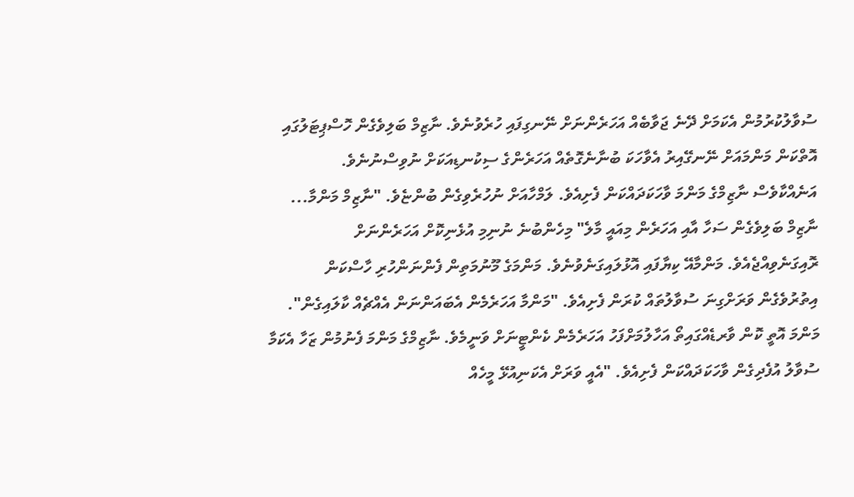ސުވާލުކުރުމުން އެކަމަށް ދޭނެ ޖަވާބެއް އަހަރެންނަށް ނޭނގިފައި ހުރެވުނެވެ. ނާޒިމް ބަލިވެގެން ހޮސްޕިޓަލުގައި އޮތްކަން މަންމައަށް ނޭނގޭއިރު އެވާހަކަ ބުނާނެގޮތެއް އަހަރެންގެ ސިކުނޑިއަކަށް ނުވިސްނުނެވެ.
އަނެއްކާވެސް ނާޒިމްގެ މަންމަ ވާހަކަދައްކަން ފެށިއެވެ. ލަމްހާއަށް ނުހުރެވިގެން ބުންޏެވެ. "ނާޒިމް މަންމާ... ނާޒިމް ބަލިވެގެން ސަހާ އާއި އަހަރެން މިއައީ މާލެ" މިހެންބުނެ ނުނިމި އުޅެނިކޮށް އަހަރެންނަށް ރޮއިގަނެވިއްޖެއެވެ. މަންމާއޭ ކިޔާފައި އޮޅުލައިގަނެވުނެވެ. މަންމަގެ މޫނުމަތިން ފެންނަންހުރި ހާސްކަން އިތުރުވެގެން ވަރަށްގިނަ ސުވާލުތައް ކުރަން ފެށިއެވެ. "މަންމާ އަހަރެމެން އެބައަންނަން އެއްޗެއް ކާލައިގެން". މަންމަ އޮތީ ކޮން ވާރޑެއްގައިތޯ އަހާލުމަށްފަހު އަހަރެމެން ކެންޓީނަށް ވަނީމެވެ. ނާޒިމްގެ މަންމަ ފެނުމުން ޒަހާ އެކަމާ ސުވާލު އުފެދިގެން ވާހަކަދައްކަން ފެށިއެވެ. "އެއީ ވަރަށް އެކަނިއުޅޭ މީހެއް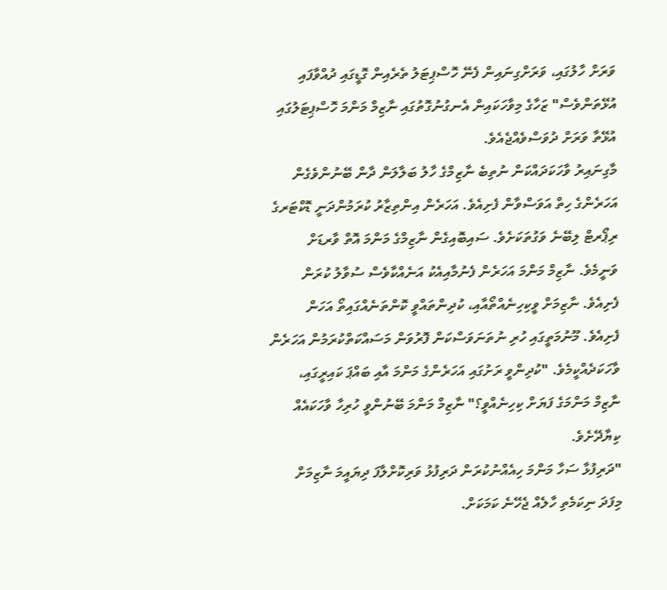ވަރަށް ހާލުގައި، ވަރަށްގިނައިން ފެނޭ ހޮސްޕިޓަލު ތެރެއިން ގޮޑީގައި ދުއްވާފައި އުޅޭތަންވެސް" ޒަހާގެ މިވާހަކައިން އެނގުނުގޮތުގައި ނާޒިމް މަންމަ ހޮސްޕިޓަލުގައި އުޅޭތާ ވަރަށް ދުވަސްވެއްޖެއެވެ.
މާގިނައިރު ވާހަކަދައްކަން ނުތިބެ ނާޒިމްގެ ހާލު ބަލާލަން ދާން ބޭނުންވެގެން އަހަރެންގެ ހިތް އަވަސްވާން ފެށިއެވެ. އަހަރެން އިންތިޒާރު ކުރަމުންދަނީ ޑޮކްޓަރގެ ރިޕޯރޓް ލިބޭނެ ވަގުތަކަށެވެ. ސައިބޮއިގެން ނާޒިމްގެ މަންމަ އޮތް ވާރޑަށް ވަނީމެވެ. ނާޒިމް މަންމަ އަހަރެން ފެނުމާއިއެކު އަނެއްކާވެސް ސުވާލު ކުރަން ފެށިއެވެ. ނާޒިމަށް ވީކިހިނެއްތޯއާއި، ކުދިންތައްވީ ކޮންތަނެއްގައިތޯ އަހަން ފެށިއެވެ. މޫނުމަތީގައި ހުރި ނުތަނަވަސްކަން ފޮރުވަން މަސައްކަތްކުރަމުން އަހަރެން ވާހަކަދެއްކީމެވެ. "ކުދިންވީ ރަށުގައި އަހަރެންގެ މަންމަ އާއި ބައްޕަ ކައިރީގައި، ނާޒިމް މަންމަގެ ފަޔަށް ކިހިނެއްވީ؟" ނާޒިމް މަންމަ ބޭނުންވީ ހުރިހާ ވާހަކައެއް ކިޔާދޭށެވެ.
"ދަރިފުޅާ ސަހާ މަންމަ ހިއެއްނުކުރަން ދަރިފުޅު ވަރިކޮށްލާފަ ދިޔައީމަ ނާޒިމަށް މިފަދަ ނިކަމެތި ހާލެއް ޖެހޭނެ ކަމަކަށް.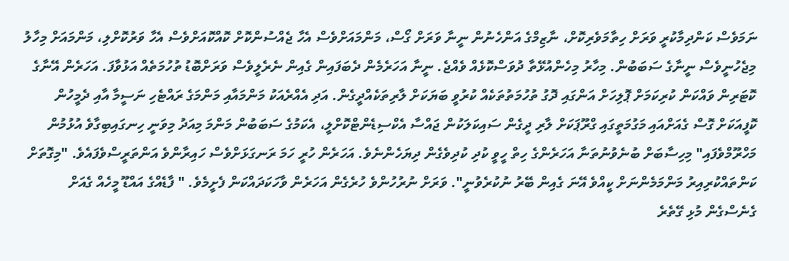ނަމަވެސް ކަންދިމާކުރީ ވަރަށް ހިތާމަވެރިކޮށް، ނާޒިމްގެ އަންހެނުން ނީނާ ވަރަށް ގޯސް، މަންމައަށްވެސް އެހާ ޖެއްސުންކޮށް ކޮއްކޮއަށްވެސް އެހާ ވަރުކޮށްލި، މަންމައަށް މިހާލު މިޖެހުނީވެސް ނީނާގެ ސަބަބުން. މިހާރު މިހެންއުޅޭތާ ދުވަސްކޮޅެއް ވެއްޖެ. ނީނާ އަހަރެމެން ދެބަފައިން ގެއިން ނެރެލީވެސް ވަރަށްބޮޑު ތުހުމަތެއް އަޅުވާފަ. އަހަރެން އޭނާގެ ކޮޓަރިން ވައްކަން ކުރިކަމަށް ޕޮލިހަށް އަންގައި ދޮގު ތުހުމަތުތަކެއް ކުރުވީ ބަޔަކަށް ލާރިތަކެއްދީގެން. އަދި އެއްރެއަކު މަންމައާއި މަންމަގެ ރައްޓެހި ނަސީމާ އާއި ދެމީހުން ކޮފީއަކަށް ގޮސް ގެއަށްއައި މަގުމަތީގައި ގްރޫޕަކަށް ލާރި ދީގެން ސައިކަލަކުން ޖައްސާ އެކްސިޑެންޓްކޮށްލީ، އެކަމުގެ ސަބަބުން މަންމަ މިއަދު މިވަނީ ހިނގައިބިގާވެ އުޅުމުން މަހްރޫމްވެފައި" މިހިސާބަށް ބުނެވުނުތަނާ އަހަރެންގެ ހިތް ހީވީ ކުދި ކުދިވެގެން ދިޔަހެންނެވެ. އަހަރެން ހުރީ ހަމަ ރަނގަޅަށްވެސް ހައިރާންވެ އަންތަރީސްވެފައެވެ. "މިގޮތަށް ކަންތައްކުރިއިރު މަންމަމެންނަށް ކީއްވެ އޭނަ ގެއިން ބޭރު ނުކުރެވުނީ". ވަރަށް ނުރުހުންވެ ހުރެގެން އަހަރެން ވާހަކަދައްކަން ފެށީމެވެ. " ފާޑެއްގެ އައްޑޫ މީހެއް ގެއަށް ގެނެސްގެން މުޅި ގޭތެރެ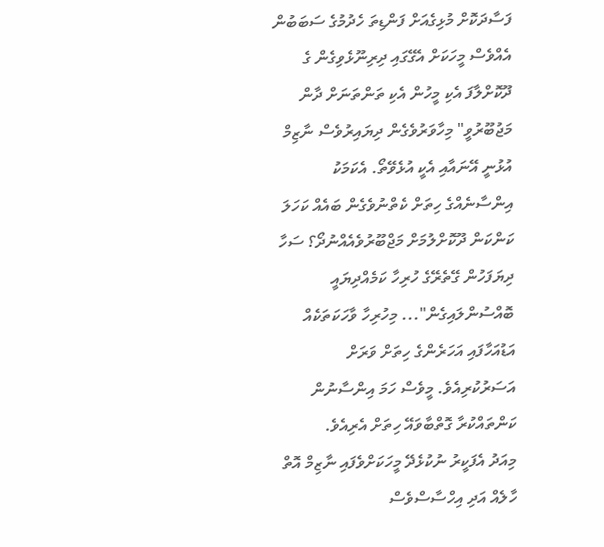ފަސާދަކޮށް މުޅިގެއަށް ފަންޑިތަ ހެދުމުގެ ސަބަބުން އެއްވެސް މީހަކަށް އެގޭގައި ދިރިނޫޅެވިގެން ގެ ދޫކޮށްލާފަ އެކި މީހުން އެކި ތަންތަނަށް ދާން މަޖުބޫރުވީ" މިހާވަރުވެގެން ދިޔައިރުވެސް ނާޒިމް އުޅުނީ އޭނައާއި އެކީ އުޅެވޭތޯ. އެކަމަކު އިންސާނެއްގެ ހިތަށް ކެތްނުވެގެން ބައެއް ކަހަލަ ކަންކަން ދޫކޮށްލުމަށް މަޖްބޫރުވެއެއްނުދޯ؟ ސަހާ ދިޔަފަހުން ގޭތެރޭގެ ހުރިހާ ކަމެއްދިޔައީ ބޮއްސުންލައިގެން"... މިހުރިހާ ވާހަކަތަކެއް އަޑުއަހާފައި އަހަރެންގެ ހިތަށް ވަރަށް އަސަރުކުރިއެވެ. މީވެސް ހަމަ އިންސާނުން ކަންތައްކުރާ ގޮތްބާވައޭ ހިތަށް އެރިއެވެ.
މިއަދު އެފަކީރު ނުކުޅެދޭ މީހަކަށްވެފައި ނާޒިމް އޮތް ހާލެއް އަދި އިހްސާސްވެސް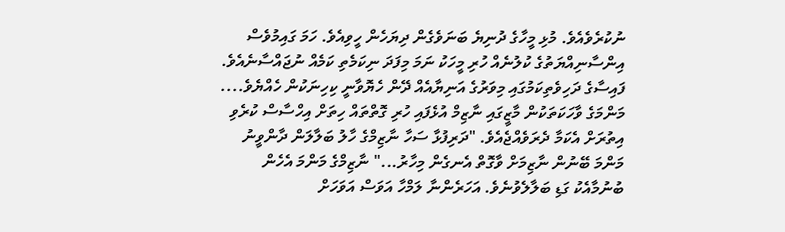ނުކުރެވެއެވެ. މުޅި މީހާގެ ދުނިޔެ ބަނަވެގެން ދިޔަހެން ހީވިއެވެ. ހަމަ ގައިމުވެސް އިންސާނިއްޔަތުގެ ކުލުނެއް ހުރި މީހަކު ނަމަ މިފަދަ ނިކަމެތި ކަމެއް ނުޖައްސާނެއެވެ. ފައިސާގެ ދަހިވެތިކަމުގައި މިވަރުގެ އަނިޔާއެއް ދޭން ހެޔޮވާނީ ކިހިނަކުން ހެއްޔެވެ.... މަންމަގެ ވާހަކަތަކުން މާޒީގައި ނާޒިމް އުޅެފައި ހުރި ގޮތްތައް ހިތަށް އިހްސާސް ކުރެވި އިތުރަށް އެކަމާ ދެރަވެއްޖެއެވެ. "ދަރިފުޅާ ސަހާ ނާޒިމްގެ ހާލު ބަލާލަން ދާންވީނު މަންމަ ބޭނުން ނާޒިމަށް ވާގޮތް އެނގެން މިހާރު..." ނާޒިމްގެ މަންމަ އެހެން ބުނުމާއެކު ގަޑި ބަލާލެވުނެވެ. އަހަރެންނާ ލަމްހާ އަވަސް އަވަހަށް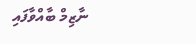ނާޒިމް ބާއްވާފައި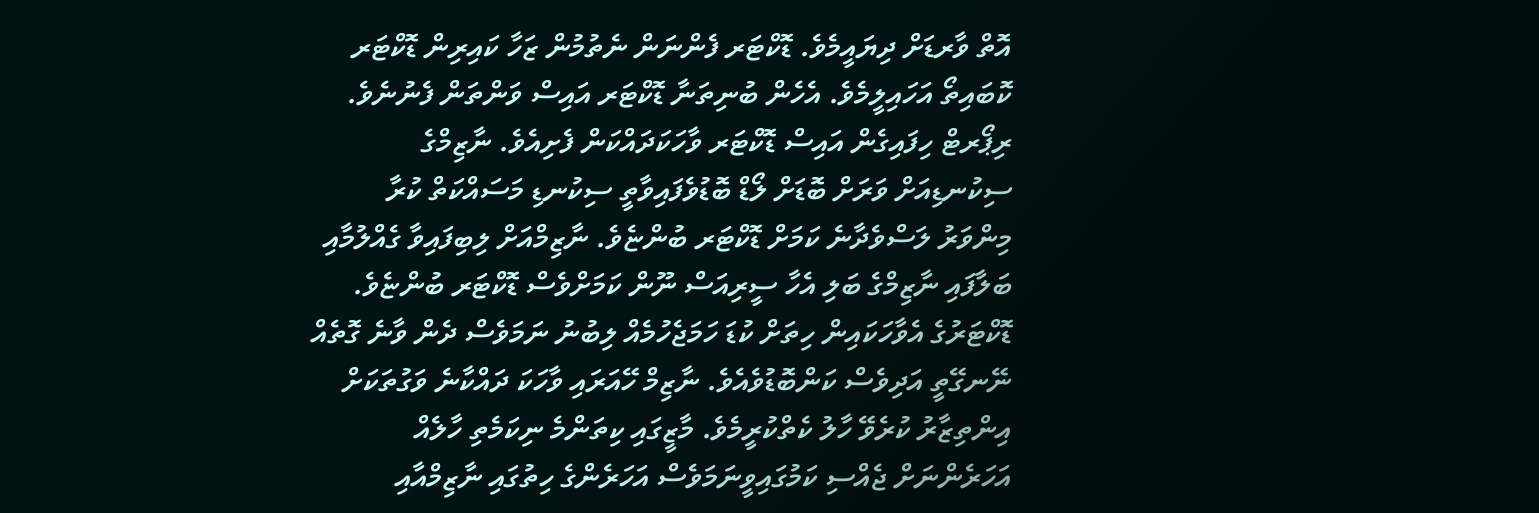އޮތް ވާރޑަށް ދިޔައީމެވެ. ޑޮކްޓަރ ފެންނަން ނެތުމުން ޒަހާ ކައިރިން ޑޮކްޓަރ ކޮބައިތޯ އަހައިލީމެވެ. އެހެން ބުނިތަނާ ޑޮކްޓަރ އައިސް ވަންތަން ފެނުނެވެ.
ރިޕޯރޓް ހިފައިގެން އައިސް ޑޮކްޓަރ ވާހަކަދައްކަން ފެށިއެވެ. ނާޒިމްގެ ސިކުނޑިއަށް ވަރަށް ބޮޑަށް ލޯޑް ބޮޑުވެފައިވާތީ ސިކުނޑި މަސައްކަތް ކުރާ މިންވަރު ލަސްވެދާނެ ކަމަށް ޑޮކްޓަރ ބުންޏެވެ. ނާޒިމްއަށް ލިބިފައިވާ ގެއްލުމާއި ބަލާފައި ނާޒިމްގެ ބަލި އެހާ ސީރިއަސް ނޫން ކަމަށްވެސް ޑޮކްޓަރ ބުންޏެވެ. ޑޮކްޓަރުގެ އެވާހަކައިން ހިތަށް ކުޑަ ހަމަޖެހުމެއް ލިބުނު ނަމަވެސް ދެން ވާނެ ގޮތެއް ނޭނގޭތީ އަދިވެސް ކަންބޮޑުވެއެވެ. ނާޒިމް ހޭއަރައި ވާހަކަ ދައްކާނެ ވަގުތަކަށް އިންތިޒާރު ކުރެވޭ ހާލު ކެތްކުރީމެވެ. މާޒީގައި ކިތަންމެ ނިކަމެތި ހާލެއް އަހަރެންނަށް ޖެއްސި ކަމުގައިވީނަމަވެސް އަހަރެންގެ ހިތުގައި ނާޒިމްއާއި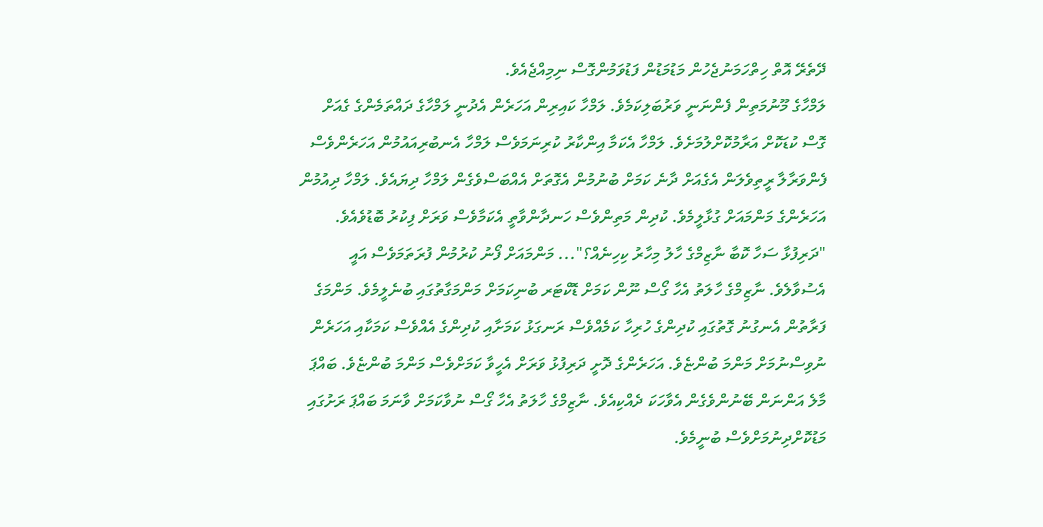ދޭތެރޭ އޮތް ހިތްހަމަނުޖެހުން މަޑުމަޑުން ފަޑުވަމުންގޮސް ނިމިއްޖެއެވެ.
ލަމްހާގެ މޫނުމަތިން ފެންނަނީ ވަރުބަލިކަމެވެ. ލަމްހާ ކައިރިން އަހަރެން އެދުނީ ލަމްހާގެ ދައްތަމެންގެ ގެއަށް ގޮސް ކުޑަކޮށް އަރާމުކޮށްލުމަށެވެ. ލަމްހާ އެކަމާ އިންކާރު ކުރިނަމަވެސް ލަމްހާ އެނބުރިއައުމުން އަހަރެންވެސް ފެންވަރާލާ ރީތިވެލަން އެގެއަށް ދާނެ ކަމަށް ބުނުމުން އެގޮތަށް އެއްބަސްވެގެން ލަމްހާ ދިޔައެވެ. ލަމްހާ ދިއުމުން އަހަރެންގެ މަންމައަށް ގުޅާލީމެވެ. ކުދިން މަތިންވެސް ހަނދާންވާތީ އެކަމާވެސް ވަރަށް ފިކުރު ބޮޑުވެއެވެ. "ދަރިފުޅާ ސަހާ ކޮބާ ނާޒިމްގެ ހާލު މިހާރު ކިހިނެއް؟"... މަންމައަށް ފޯނު ކުރުމުން ފުރަތަމަވެސް އައީ އެސުވާލެވެ. ނާޒިމްގެ ހާލަތު އެހާ ގޯސް ނޫން ކަމަށް ޑޮކްޓަރ ބުނިކަމަށް މަންމަގާތުގައި ބުނެލީމެވެ. މަންމަގެ ފަރާތުން އެނގުނު ގޮތުގައި ކުދިންގެ ހުރިހާ ކަމެއްވެސް ރަނގަޅު ކަމަށާއި ކުދިންގެ އެއްވެސް ކަމަކާއި އަހަރެން ނުވިސްނުމަށް މަންމަ ބުންޏެވެ. އަހަރެންގެ ދޮށީ ދަރިފުޅު ވަރަށް އެހީވާ ކަމަށްވެސް މަންމަ ބުންޏެވެ. ބައްޕަ މާލެ އަންނަން ބޭނުންވެގެން އެވާހަކަ ދެއްކިއެވެ. ނާޒިމްގެ ހާލަތު އެހާ ގޯސް ނުވާކަމަށް ވާނަމަ ބައްޕަ ރަށުގައި މަޑުކޮށްދިނުމަށްވެސް ބުނީމެވެ.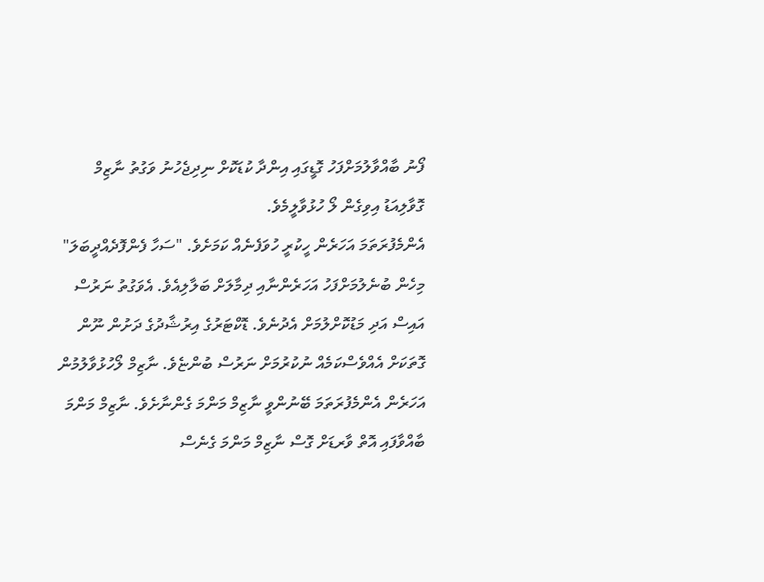ފޯނު ބާއްވާލުމަށްފަހު ގޮޑީގައި އިންދާ ކުޑަކޮށް ނިދިޖެހުނު ވަގުތު ނާޒިމް ގޮވާލިއަޑު އިވިގެން ލޯ ހުޅުވާލީމެވެ.
އެންމެފުރަތަމަ އަހަރެން ހީކުރީ ހުވަފެނެއް ކަމަށެވެ. "ސަހާ ފެންފޮދެއްދީބަލަ" މިހެން ބުނެލުމަށްފަހު އަހަރެންނާއި ދިމާލަށް ބަލާލިއެވެ. އެވަގުތު ނަރުސް އައިސް އަދި މަޑުކޮށްލުމަށް އެދުނެވެ. ޑޮކްޓަރުގެ އިރުޝާދުގެ ދަށުން ނޫން ގޮތަކަށް އެއްވެސްކަމެއް ނުކުރުމަށް ނަރުސް ބުންޏެވެ. ނާޒިމް ލޯހުޅުވާލުމުން އަހަރެން އެންމެފުރަތަމަ ބޭނުންވީ ނާޒިމް މަންމަ ގެންނާށެވެ. ނާޒިމް މަންމަ ބާއްވާފައި އޮތް ވާރޑަށް ގޮސް ނާޒިމް މަންމަ ގެނެސް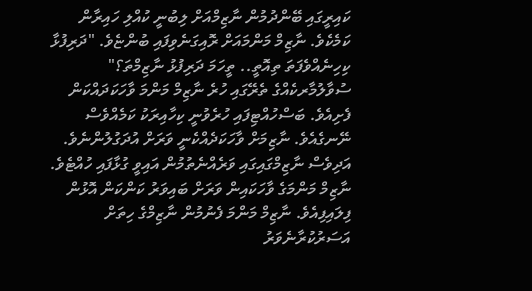ކައިރީގައި ބޭންދުމުން ނާޒިމްއަށް ލިބުނީ ކުއްލި ހައިރާން ކަމެކެވެ. ނާޒިމް މަންމައަށް ރޮއިގަނެވިފައި ބުންޏެވެ. "ދަރިފުޅާ ކިހިނެއްވެފަތަ ތިއޮތީ.. ތީހަމަ ދަރިފުޅު ނާޒިމްތަ؟" ސުވާލުމާރކެއްގެ ތެރޭގައި ހުރެ ނާޒިމް މަންމަ ވާހަކަދައްކަން ފެށިއެވެ. ބަސްހުއްޓިފައި ހުރެވުނީ ކިހާއިރަކު ކަމެއްވެސް ނޭނގެއެވެ. ނާޒިމަށް ވާހަކަދެއްކެނީ ވަރަށް އުދަގުލުންނެވެ. އަދިވެސް ނާޒިމްގައިގައި ވަރެއްނެތުމުން އައިވީ ގުޅާފައި ހުއްޓެވެ. ނާޒިމް މަންމަގެ ވާހަކައިން ވަރަށް ބައިވަރު ކަންކަން އޮޅުން ފިލައިފިއެވެ. ނާޒިމް މަންމަ ފެނުމުން ނާޒިމްގެ ހިތަށް އަސަރުކުރާނެވަރު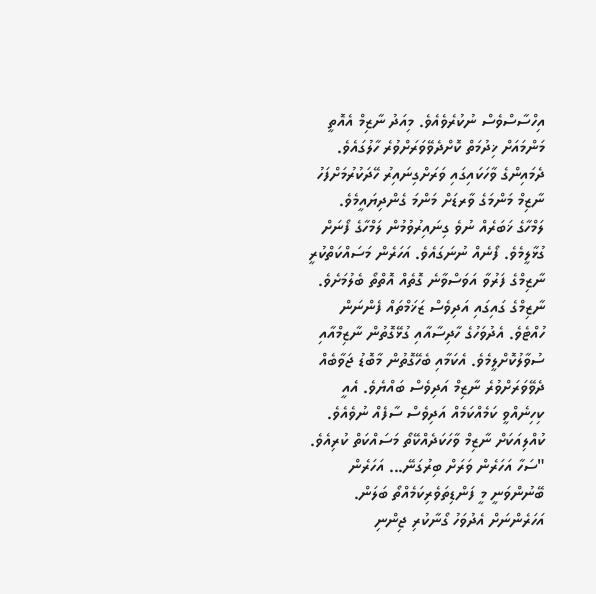އިހްސާސްވެސް ނުކުރެވެއެވެ. މިއަދު ނާޒިމް އެއޮތީ މަންމައަށް ޚިދުމަތް ކޮށްދެވޭވަރަށްވުރެ ހާލުގައެވެ. ދެމައިންގެ ވާހަކައިގައި ވަރަށްގިނައިރު ހޭދަކުރުމަށްފަހު ނާޒިމް މަންމަގެ ވާރޑަށް މަންމަ ގެންދިޔައީމެވެ.
ލަމްހާގެ ޚަބަރެއް ނުވެ ގިނައިރުވުމުން ލަމްހާގެ ފޯނަށް ގުޅާލީމެވެ. ފޯނެއް ނުނަގައެވެ. އަހަރެން މަސައްކަތްކުރީ ނާޒިމްގެ ފަރުވާ އަވަސްވާނެ ގޮތެއް އޮތްތޯ ބެލުމަށެވެ. ނާޒިމްގެ ގައިގައި އަދިވެސް ޒަޚަމްތައް ފެންނަން ހުއްޓެވެ. އެދުވަހުގެ ހާދިސާއާއި ގުޅޭގޮތުން ނާޒިމްއާއި ސުވާލުކޮށްލީމެވެ. އެކަމާއި ބެހޭގޮތުން މާބޮޑު ޖަވާބެއް ދެވޭވަރަށްވުރެ ނާޒިމް އަދިވެސް ބައްޔެވެ. އެއީ ކިހިނެއްވީ ކަމެއްކަމެއް އަދިވެސް ސާފެއް ނުވެއެވެ. ކުއްލިއަކަށް ނާޒިމް ވާހަކަދެއްކޭތޯ މަސައްކަތް ކުރިއެވެ. "ސަހާ އަހަރެން ވަރަށް ބިރުގަނޭ... އަހަރެން ބޭނުންވަނީ މީ ފަންޑިތަވެރިކަމެއްތޯ ބަލަން. އަހަރެންނަށް އެދުވަހު ގޯނާކުރި ޖިންނި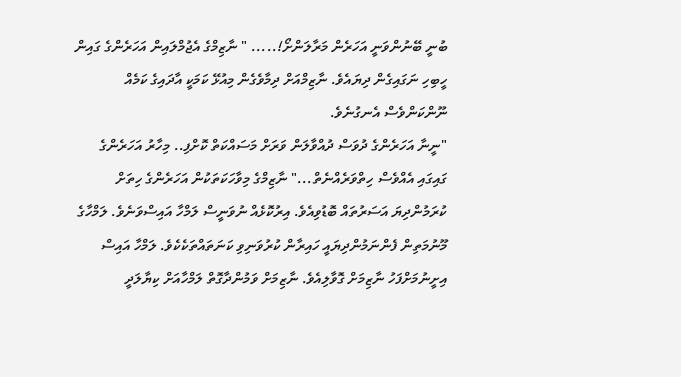ބުނީ ބޭނުންވަނީ އަހަރެން މަރާލަންށޯ!..... " ނާޒިމްގެ އެޖުމްލައިން އަހަރެންގެ ގައިން ހީބިހި ނަގައިގެން ދިޔައެވެ. ނާޒިމްއަށް ދިމާވެގެން މިއުޅޭ ކަމަކީ އާދައިގެ ކަމެއް ނޫންކަންވެސް އެނގުނެވެ.
"ނީނާ އަހަރެންގެ ދުވަސް ދުއްވާލަން ވަރަށް މަސައްކަތް ކޮށްފި.. މިހާރު އަހަރެންގެ ގައިގައި އެއްވެސް ހިތްވަރެއްނެތް..." ނާޒިމްގެ މިވާހަކަތަކުން އަހަރެންގެ ހިތަށް ކުރަމުންދިޔަ އަސަރުތައް ބޮޑުވިއެވެ. އިރުކޮޅެއް ނުވަނީސް ލަމްހާ އައިސްވަނެވެ. ލަމްހާގެ މޫނުމަތިން ފެންނަމުންދިޔައީ ހައިރާން ކުރުވަނިވި ކަނަތައްތަކެކެވެ. ލަމްހާ އައިސް އިށީނުމަށްފަހު ނާޒިމަށް ގޮވާލިއެވެ. ނާޒިމަށް ވަމުންދާގޮތް ލަމްހާއަށް ކިޔާލަދީ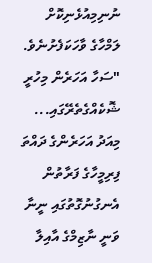ނުނިމިއުޅެނިކޮށް ލަމްހާގެ ވާހަކަފެށުނެވެ. "ސަހާ އަހަރެން މިހުރީ ޝޮކެއްގެތެރޭގައި... މިއަދު އަހަރެންގެ ދައްތަ ފިރިމީހާގެ ފަރާތުން އެނގުނުގޮތުގައި ނީނާ ވަނީ ނާޒިމްގެ އާއިލާ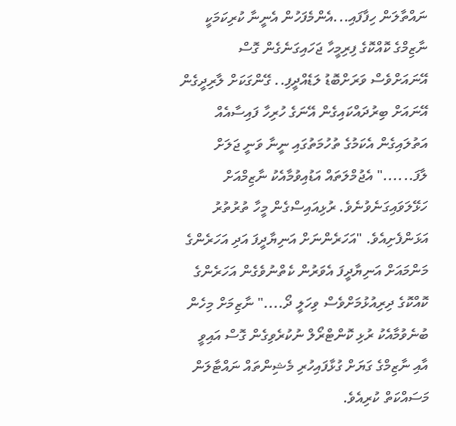ނައްތާލަން ހިފާފައި...އެންމެފަހުން އެނީނާ ކުރިކަމަކީ ނާޒިމްގެ ކޮއްކޮގެ ފިރިމީހާ ޖަހައިގަނެގެން ގޮސް އޭނައަށްވެސް ވަރަށްބޮޑު ލަޑެއްދީފި.. ގޭންގަކަށް ލާރިދީގެން އޭނައަށް ބިރުދައްކައިގެން އޭނަގެ ހުރިހާ ފައިސާއެއް އަތުލައިގެން އެކަމުގެ ތުހުމަތުގައި ނީނާ ވަނީ ޖަލަށް ލާފަ......" އެޖުމްލަތައް އަޑުއިވުމާއެކު ނާޒިމްއަށް ހަޅޭލަވައިގަނެވުނެވެ. ރުޅިއައިސްގެން މީހާ ތުރުތުރު އަޅަންފެށިއެވެ. "އަހަރެންނަށް އަނިޔާދީފަ އަދި އަހަރެންގެ މަންމައަށް އަނިޔާދީފަ އެވަރުން ކެތްނުވެގެން އަހަރެންގެ ކޮއްކޮގެ ދިރިއުޅުމަށްވެސް ވިހަލީ ދޯ...." ނާޒިމަށް މިހެން ބުނެވުމާއެކު ރުޅި ކޮންޓްރޯލް ނުކުރެވިގެން ގޮސް އައިވީ އާއި ނާޒިމްގެ ގަޔަށް ގުޅާފައިހުރި މެޝިންތައް ނައްޓާލަން މަސައްކަތް ކުރިއެވެ.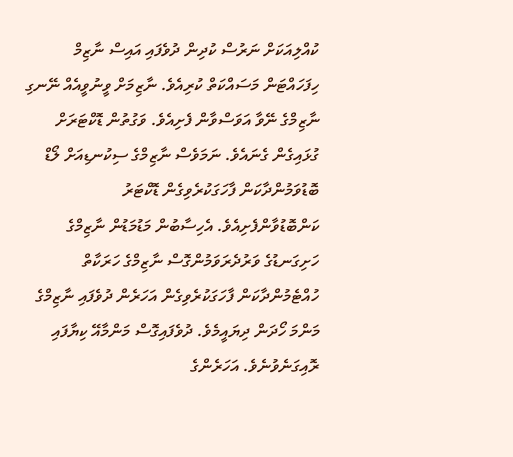ކުއްލިއަކަށް ނަރުސް ކުދިން ދުވެފައި އައިސް ނާޒިމް ހިފަހައްޓަން މަސައްކަތް ކުރިއެވެ. ނާޒިމަށް ވީނުވީއެއް ނޭނގި ނާޒިމްގެ ނޭވާ އަވަސްވާން ފެށިއެވެ. ވަގުތުން ޑޮކްޓަރަށް ގުޅައިގެން ގެނައެވެ. ނަމަވެސް ނާޒިމްގެ ސިކުނޑިއަށް ލޯޑް ބޮޑުވަމުންދާކަން ފާހަގަކުރެވިގެން ޑޮކްޓަރު ކަންބޮޑުވާންފެށިއެވެ. އެހިސާބުން މަޑުމަޑުން ނާޒިމްގެ ހަށިގަނޑުގެ ވަރުދެރަވަމުންގޮސް ނާޒިމްގެ ހަރަކާތް ހުއްޓެމުންދާކަން ފާހަގަކުރެވިގެން އަހަރެން ދުވެފައި ނާޒިމްގެ މަންމަ ހޯދަން ދިޔައީމެވެ. ދުވެފައިގޮސް މަންމާއޭ ކިޔާފައި ރޮއިގަނެވުނެވެ. އަހަރެންގެ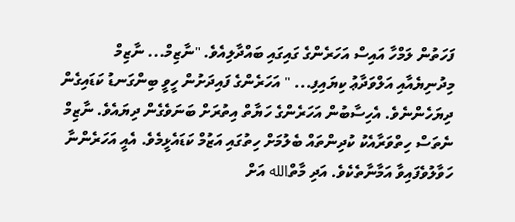ފަހަތުން ލަމްހާ އައިސް އަހަރެންގެ ގައިގައި ބައްދާލިއެވެ. "ނާޒިމް... ނާޒިމް މިދުނިޔެއާއި އަލްވަދާޢު ކިޔައިފި... " އަހަރެންގެ ފައިދަށުން ހީވީ ބިންގަނޑު ކަޑައިގެން ދިޔަހެންނެވެ. އެހިސާބުން އަހަރެންގެ ހަޔާތް އިތުރަށް ބަނަވެގެން ދިޔައެވެ. ނާޒިމް ނެތަސް ހިތްވަރާއެކު ކުދިންތައް ބެލުމަށް ހިތުގައި އަޒުމް ކަޑައެޅީމެވެ. އެއީ އަހަރެންނާ ހަވާލުވެފައިވާ އަމާނާތެކެވެ. އަދި މާތްالله އަށް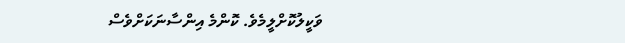ވަކީލުކޮށްލީމެވެ. ކޮންމެ އިންސާނަކަށްވެސް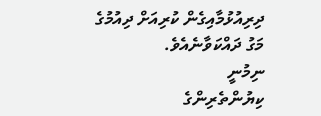ދިރިއުޅުމާއިގެން ކުރިއަށް ދިއުމުގެ މަގު ދައްކަވާނެއެވެ.
ނިމުނީ
ކިޔުންތެރިންގެ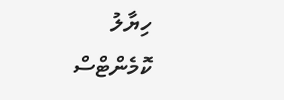ހިޔާލު
ކޮމެންޓްސް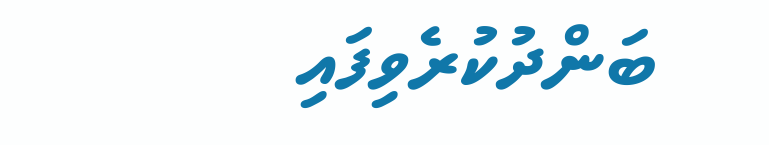ބަންދުކުރެވިފައި